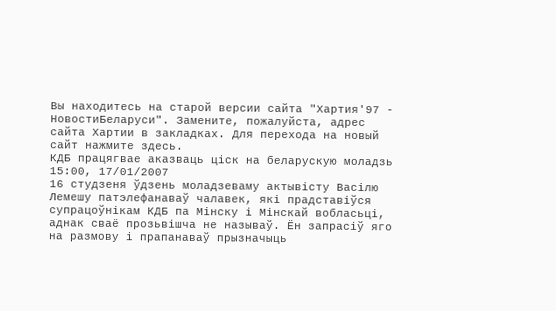Вы находитесь на старой версии сайта "Хартия'97 - НовостиБеларуси". Замените, пожалуйста, адрес сайта Хартии в закладках. Для перехода на новый сайт нажмите здесь.
КДБ працягвае аказваць ціск на беларускую моладзь 15:00, 17/01/2007
16 студзеня ўдзень моладзеваму актывісту Васілю Лемешу патэлефанаваў чалавек, які прадставіўся супрацоўнікам КДБ па Мінску і Мінскай вобласьці, аднак сваё прозьвішча не называў. Ён запрасіў яго на размову і прапанаваў прызначыць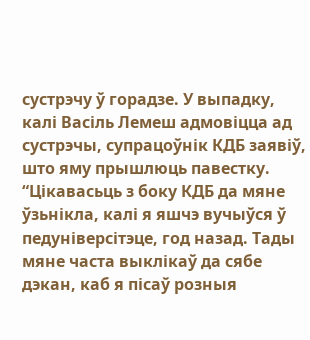сустрэчу ў горадзе. У выпадку, калі Васіль Лемеш адмовіцца ад сустрэчы, супрацоўнік КДБ заявіў, што яму прышлюць павестку.
“Цікавасьць з боку КДБ да мяне ўзьнікла, калі я яшчэ вучыўся ў педуніверсітэце, год назад. Тады мяне часта выклікаў да сябе дэкан, каб я пісаў розныя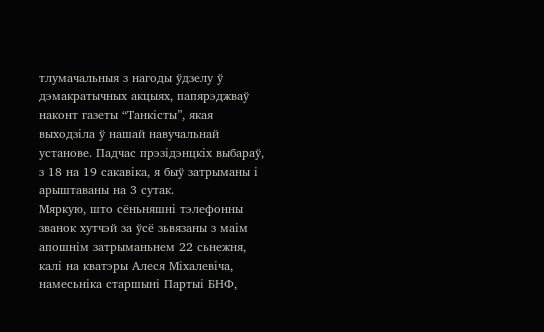тлумачальныя з нагоды ўдзелу ў дэмакратычных акцыях, папярэджваў наконт газеты “Танкісты”, якая выходзіла ў нашай навучальнай установе. Падчас прэзідэнцкіх выбараў, з 18 на 19 сакавіка, я быў затрыманы і арыштаваны на 3 сутак.
Мяркую, што сёньняшні тэлефонны званок хутчэй за ўсё зьвязаны з маім апошнім затрыманьнем 22 сьнежня, калі на кватэры Алеся Міхалевіча, намесьніка старшыні Партыі БНФ,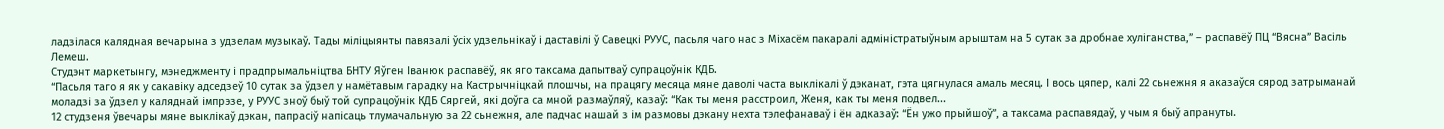ладзілася калядная вечарына з удзелам музыкаў. Тады міліцыянты павязалі ўсіх удзельнікаў і даставілі ў Савецкі РУУС, пасьля чаго нас з Міхасём пакаралі адміністратыўным арыштам на 5 сутак за дробнае хуліганства,” – распавёў ПЦ “Вясна” Васіль Лемеш.
Студэнт маркетынгу, мэнеджменту і прадпрымальніцтва БНТУ Яўген Іванюк распавёў, як яго таксама дапытваў супрацоўнік КДБ.
“Пасьля таго я як у сакавіку адседзеў 10 сутак за ўдзел у намётавым гарадку на Кастрычніцкай плошчы, на працягу месяца мяне даволі часта выклікалі ў дэканат, гэта цягнулася амаль месяц. І вось цяпер, калі 22 сьнежня я аказаўся сярод затрыманай моладзі за ўдзел у каляднай імпрэзе, у РУУС зноў быў той супрацоўнік КДБ Сяргей, які доўга са мной размаўляў, казаў: “Как ты меня расстроил, Женя, как ты меня подвел...
12 студзеня ўвечары мяне выклікаў дэкан, папрасіў напісаць тлумачальную за 22 сьнежня, але падчас нашай з ім размовы дэкану нехта тэлефанаваў і ён адказаў: “Ён ужо прыйшоў”, а таксама распавядаў, у чым я быў апрануты.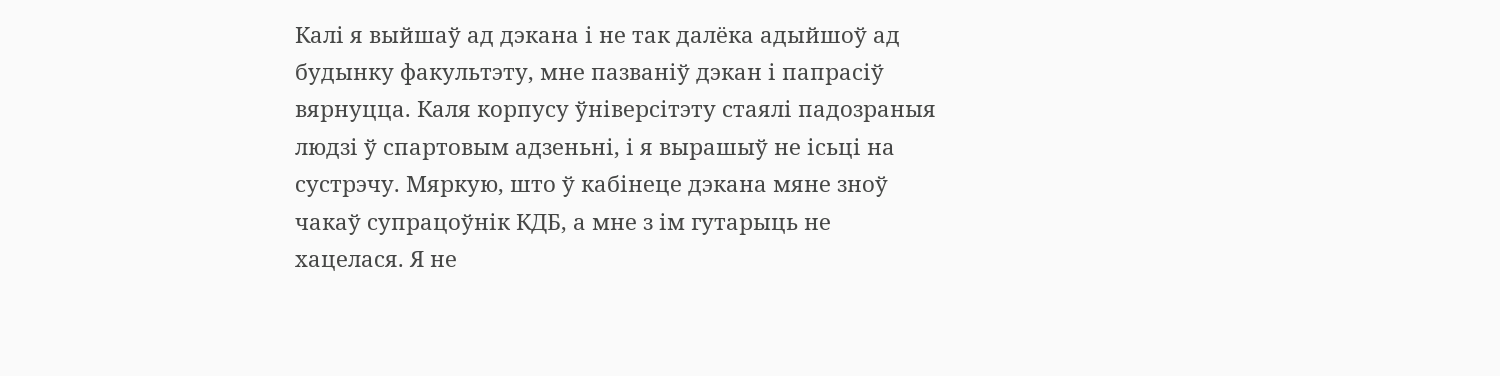Калі я выйшаў ад дэкана і не так далёка адыйшоў ад будынку факультэту, мне пазваніў дэкан і папрасіў вярнуцца. Каля корпусу ўніверсітэту стаялі падозраныя людзі ў спартовым адзеньні, і я вырашыў не ісьці на сустрэчу. Мяркую, што ў кабінеце дэкана мяне зноў чакаў супрацоўнік КДБ, а мне з ім гутарыць не хацелася. Я не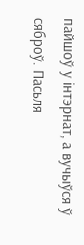пайшоў у інтэрнат, а вучыўся ў сяброў. Пасьля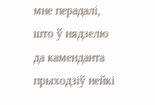мне перадалі, што ў нядзелю да каменданта прыходзіў нейкі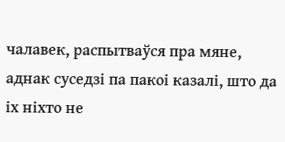чалавек, распытваўся пра мяне, аднак суседзі па пакоі казалі, што да іх ніхто не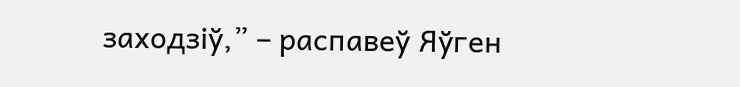заходзіў,” – распавеў Яўген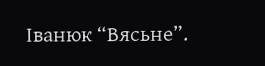Іванюк “Вясьне”.